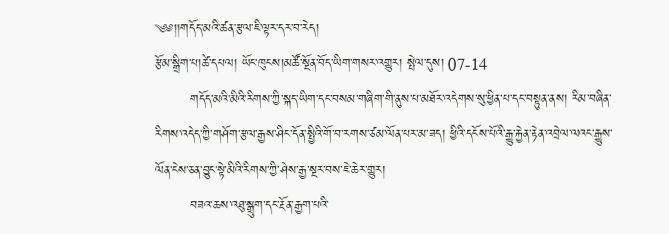༄༅།།གདོད་མའི་ཚན་རྩལ་ཇི་ལྟར་དར་བ་རེད།
རྩོམ་སྒྲིག་པ།ཚེ་དཔལ། ཡོང་ཁུངས།མཚོ་སྔོན་བོད་ཡིག་གསར་འགྱུར། སྤེལ་དུས། 07-14
        གདོད་མའི་མིའི་རིགས་ཀྱི་སྐད་ཡིག་དང་བསམ་གཞིག་གི་ནུས་པ་མཐོར་འདེགས་སུ་ཕྱིན་པ་དང་བསྟུན་ནས། རིམ་བཞིན་རིགས་འདེད་ཀྱི་གཤོག་རྩལ་རྒྱས་ཤིང་དོན་སྤྱིའི་གོ་བ་རགས་ཙམ་ལོན་པར་མ་ཟད། ཕྱིའི་དངོས་པོའི་རྒྱུ་རྐྱེན་རྟེན་འབྲེལ་ལའང་རྒྱུས་ལོན་ངེས་ཅན་བྱུང་སྟེ་མིའི་རིགས་ཀྱི་ཤེས་རྒྱ་སྔར་བས་ཇེ་ཆེར་གྱུར།
        བཟའ་ཆས་འཐུ་སྒྲུག་དང་རྔོན་རྒྱག་པའི་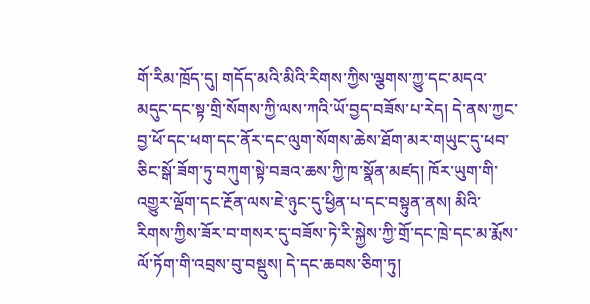གོ་རིམ་ཁྲོད་དུ། གདོད་མའི་མིའི་རིགས་ཀྱིས་ལྕགས་ཀྱུ་དང་མདའ་མདུང་དང་སྟ་གྲི་སོགས་ཀྱི་ལས་ཀའི་ཡོ་བྱད་བཟོས་པ་རེད། དེ་ནས་ཀྱང་བྱ་ཕོ་དང་ཕག་དང་ནོར་དང་ལུག་སོགས་ཆེས་ཐོག་མར་གཡུང་དུ་ཕབ་ཅིང་སྒོ་ཟོག་ཏུ་བཀུག་སྟེ་བཟའ་ཆས་ཀྱི་ཁ་སྣོན་མཛད། ཁོར་ཡུག་གི་འགྱུར་ལྡོག་དང་རྔོན་ལས་ཇེ་ཉུང་དུ་ཕྱིན་པ་དང་བསྟུན་ནས། མིའི་རིགས་ཀྱིས་ཟོར་བ་གསར་དུ་བཟོས་ཏེ་རི་སྐྱེས་ཀྱི་གྲོ་དང་ཁྲེ་དང་མ་རྨོས་ལོ་ཏོག་གི་འབྲས་བུ་བསྡུས། དེ་དང་ཆབས་ཅིག་ཏུ།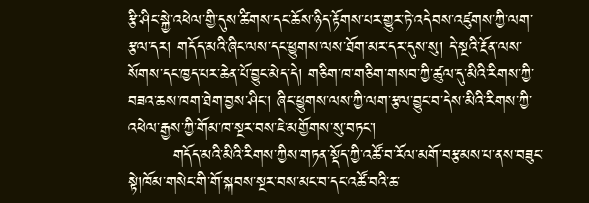རྩི་ཤིང་སྐྱེ་འཕེལ་གྱི་དུས་ཚིགས་དང་ཆོས་ཉིད་རྟོགས་པར་གྱུར་ཏེ་འདེབས་འཛུགས་ཀྱི་ལག་རྩལ་དར། གདོད་མའི་ཞིང་ལས་དང་ཕྱུགས་ལས་ཐོག་མར་དར་དུས་སུ། དེ་སྔའི་རྔོན་ལས་སོགས་དང་ཁྱད་པར་ཆེན་པོ་བྱུང་མེད་དེ། གཅིག་ཁ་གཅིག་གསབ་ཀྱི་ཚུལ་དུ་མིའི་རིགས་ཀྱི་བཟའ་ཆས་ཁག་ཐེག་བྱས་ཤིང་། ཞིང་ཕྱུགས་ལས་ཀྱི་ལག་རྩལ་བྱུང་བ་དེས་མིའི་རིགས་ཀྱི་འཕེལ་རྒྱས་ཀྱི་གོམ་ཁ་སྔར་བས་ཇེ་མགྱོགས་སུ་བཏང་།
        གདོད་མའི་མིའི་རིགས་ཀྱིས་གཏན་སྡོད་ཀྱི་འཚོ་བ་རོལ་མགོ་བརྩམས་པ་ནས་བཟུང་སྟེ།ཁོམ་གསེང་གི་གོ་སྐབས་སྔར་བས་མང་བ་དང་འཚོ་བའི་ཆ་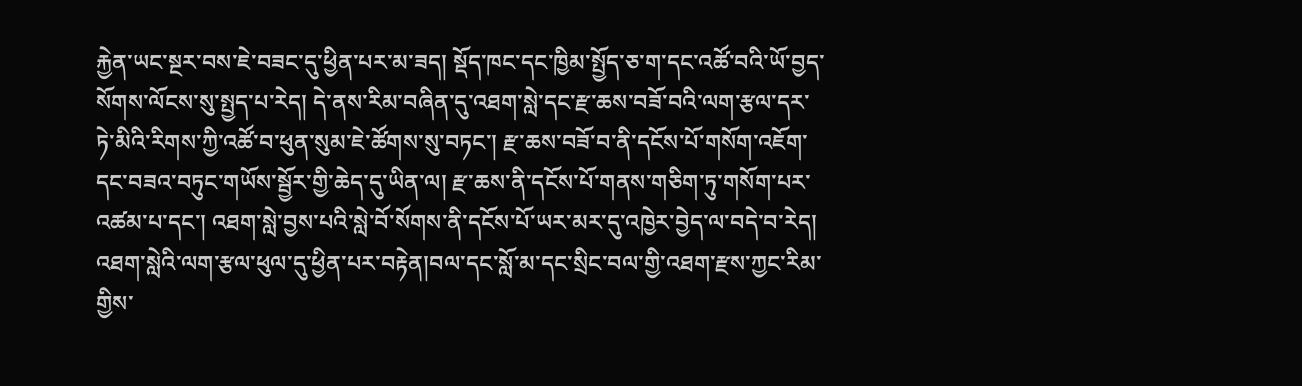རྐྱེན་ཡང་སྔར་བས་ཇེ་བཟང་དུ་ཕྱིན་པར་མ་ཟད། སྡོད་ཁང་དང་ཁྱིམ་སྤྱོད་ཅ་ག་དང་འཚོ་བའི་ཡོ་བྱད་སོགས་ལོངས་སུ་སྤྱད་པ་རེད། དེ་ནས་རིམ་བཞིན་དུ་འཐག་སླེ་དང་རྫ་ཆས་བཟོ་བའི་ལག་རྩལ་དར་ཏེ་མིའི་རིགས་ཀྱི་འཚོ་བ་ཕུན་སུམ་ཇེ་ཚོགས་སུ་བཏང་། རྫ་ཆས་བཟོ་བ་ནི་དངོས་པོ་གསོག་འཇོག་དང་བཟའ་བཏུང་གཡོས་སྦྱོར་གྱི་ཆེད་དུ་ཡིན་ལ། རྫ་ཆས་ནི་དངོས་པོ་གནས་གཅིག་ཏུ་གསོག་པར་འཚམ་པ་དང་། འཐག་སླེ་བྱས་པའི་སླེ་བོ་སོགས་ནི་དངོས་པོ་ཡར་མར་དུ་འཁྱེར་བྱེད་ལ་བདེ་བ་རེད། འཐག་སླེའི་ལག་རྩལ་ཕུལ་དུ་ཕྱིན་པར་བརྟེན།བལ་དང་སློ་མ་དང་སྲིང་བལ་གྱི་འཐག་རྫས་ཀྱང་རིམ་གྱིས་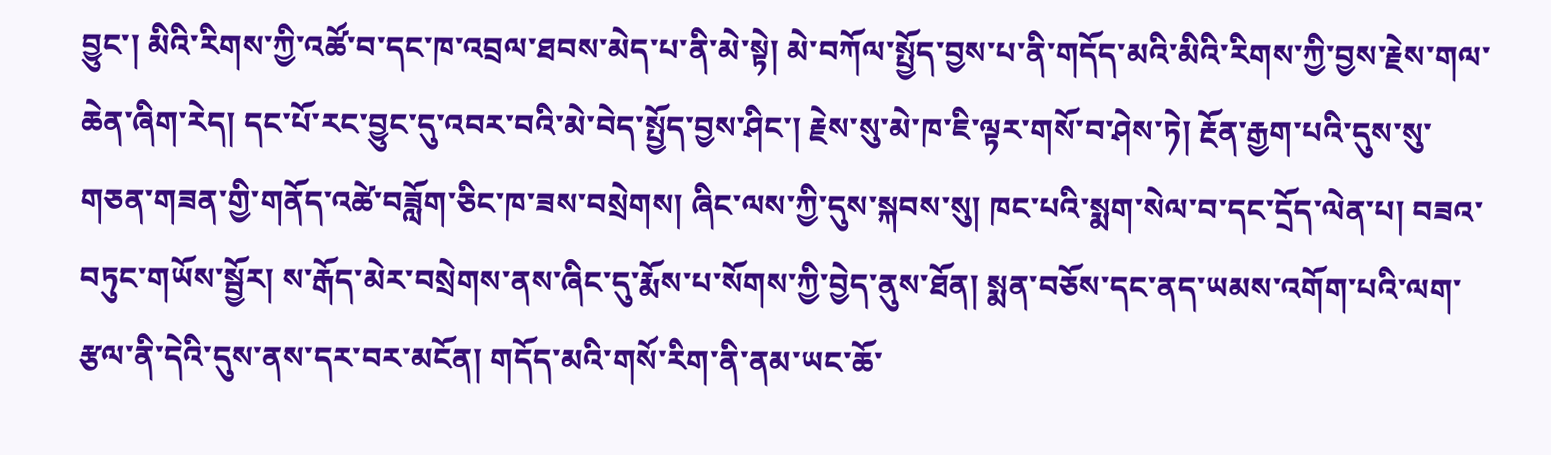བྱུང་། མིའི་རིགས་ཀྱི་འཚོ་བ་དང་ཁ་འབྲལ་ཐབས་མེད་པ་ནི་མེ་སྟེ། མེ་བཀོལ་སྤྱོད་བྱས་པ་ནི་གདོད་མའི་མིའི་རིགས་ཀྱི་བྱས་རྗེས་གལ་ཆེན་ཞིག་རེད། དང་པོ་རང་བྱུང་དུ་འབར་བའི་མེ་བེད་སྤྱོད་བྱས་ཤིང་། རྗེས་སུ་མེ་ཁ་ཇི་ལྟར་གསོ་བ་ཤེས་ཏེ། རྔོན་རྒྱག་པའི་དུས་སུ་གཅན་གཟན་གྱི་གནོད་འཚེ་བཟློག་ཅིང་ཁ་ཟས་བསྲེགས། ཞིང་ལས་ཀྱི་དུས་སྐབས་སུ། ཁང་པའི་སྨག་སེལ་བ་དང་དྲོད་ལེན་པ། བཟའ་བཏུང་གཡོས་སྦྱོར། ས་རྒོད་མེར་བསྲེགས་ནས་ཞིང་དུ་རྨོས་པ་སོགས་ཀྱི་བྱེད་ནུས་ཐོན། སྨན་བཅོས་དང་ནད་ཡམས་འགོག་པའི་ལག་རྩལ་ནི་དེའི་དུས་ནས་དར་བར་མངོན། གདོད་མའི་གསོ་རིག་ནི་ནམ་ཡང་ཆོ་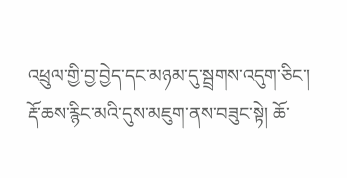འཕྲུལ་གྱི་བྱ་བྱེད་དང་མཉམ་དུ་སྦྲགས་འདུག་ཅིང་། རྡོ་ཆས་རྙིང་མའི་དུས་མཇུག་ནས་བཟུང་སྟེ། ཆོ་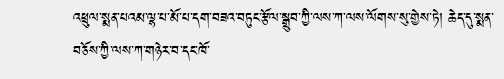འཕྲུལ་སྨན་པའམ་ལྷ་པ་མོ་པ་དག་བཟའ་བཏུང་རྩོལ་སྒྲུབ་ཀྱི་ལས་ཀ་ལས་ལོགས་སུ་གྱེས་ཏེ། ཆེད་དུ་སྨན་བཅོས་ཀྱི་ལས་ཀ་གཉེར་བ་དང་ཁོ་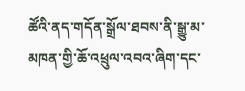ཚོའི་ནད་གདོན་སྒྲོལ་ཐབས་ནི་སྒྱུ་མ་མཁན་གྱི་ཆོ་འཕྲུལ་འབའ་ཞིག་དང་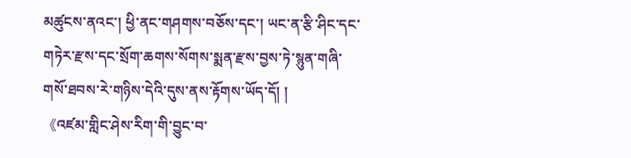མཚུངས་ནའང་། ཕྱི་ནང་གཤགས་བཅོས་དང་། ཡང་ན་རྩི་ཤིང་དང་གཏེར་རྫས་དང་སྲོག་ཆགས་སོགས་སྨན་རྫས་བྱས་ཏེ་སྙུན་གཞི་གསོ་ཐབས་རེ་གཉིས་དེའི་དུས་ནས་རྟོགས་ཡོད་དོ། །
《འཛམ་གླིང་ཤེས་རིག་གི་བྱུང་བ་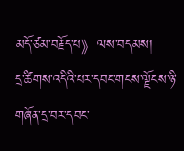མདོ་ཙམ་བརྗོད་པ》ལས་བདམས།
དྲ་ཚིགས་འདིའི་པར་དབང་གངས་ལྗོངས་ཉི་གཞོན་དྲ་བར་དབང་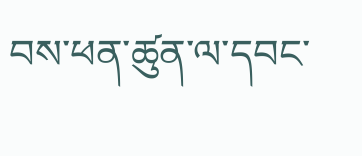བས་ཕན་ཚུན་ལ་དབང་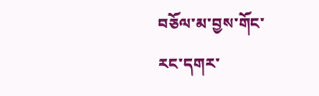བཅོལ་མ་བྱས་གོང་རང་དགར་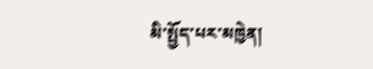མི་སྤྱོད་པར་མཁྱེན།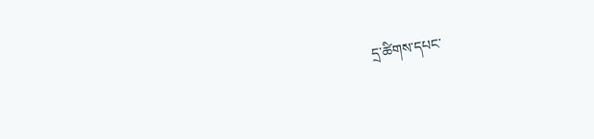དྲ་ཚིགས་དཔང་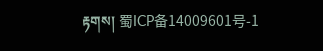རྟགས། 蜀ICP备14009601号-1